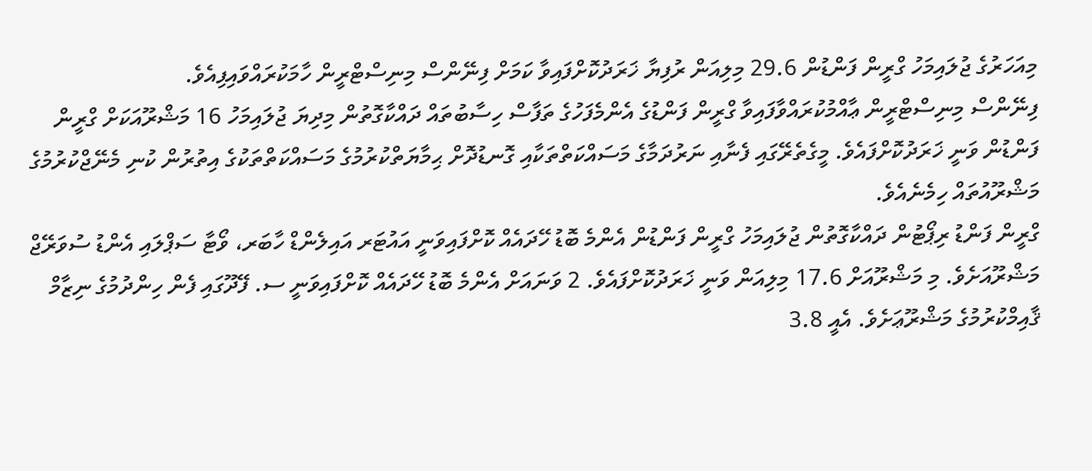މިއަހަރުގެ ޖުލައިމަހު ގްރީން ފަންޑުން 29.6 މިލިއަން ރުފިޔާ ޚަރަދުކޮށްފައިވާ ކަމަށް ފިނޭންސް މިނިސްޓްރީން ހާމަކުރައްވައިފިއެވެ.
ފިނޭންސް މިނިސްޓްރީން ޢާއްމުކުރައްވާފައިވާ ގްރީން ފަންޑުގެ އެންމެފަހުގެ ތަފާސް ހިސާބުތައް ދައްކާގޮތުން މިދިޔަ ޖުލައިމަހު 16 މަޝްރޫއަކަށް ގްރީން ފަންޑުން ވަނީ ޚަރަދުކޮށްފައެވެ. މީގެތެރޭގައި ފެނާއި ނަރުދަމާގެ މަސައްކަތްތަކާއި ގޮނޑުދޮށް ޙިމާޔަތްކުރުމުގެ މަސައްކަތްތަކުގެ އިތުރުން ކުނި މެނޭޖްކުރުމުގެ މަޝްރޫއުތައް ހިމެނެއެވެ.
ގްރީން ފަންޑު ރިޕޯޓުން ދައްކާގޮތުން ޖުލައިމަހު ގްރީން ފަންޑުން އެންމެ ބޮޑު ހޭދައެއް ކޮށްފައިވަނީ އައުޓަރ އައިލެންޑް ހާބަރ، ވޯޓާ ސަޕްލައި އެންޑު ސުވަރޭޖް މަޝްރޫއަށެވެ. މި މަޝްރޫއަށް 17.6 މިލިއަން ވަނީ ޚަރަދުކޮށްފައެވެ. 2 ވަނައަށް އެންމެ ބޮޑު ހޭދައެއް ކޮށްފައިވަނީ ސ. ފޭދޫގައި ފެން ހިންދުމުގެ ނިޒާމް ޤާއިމްކުރުމުގެ މަޝްރޫޢަށެވެ. އެއީ 3.8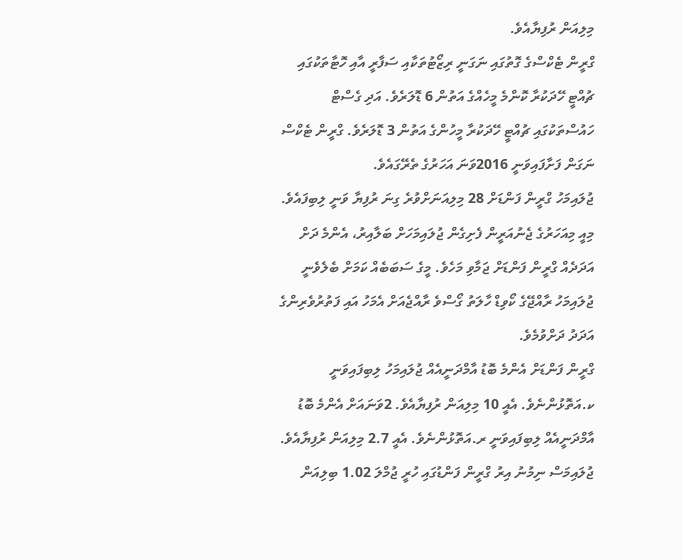މިލިއަން ރުފިޔާއެވެ.
ގްރީން ޓެކްސްގެ ގޮތުގައި ނަގަނީ ރިޒޯޓުތަކާއި ސަފާރީ އާއި ހޮޓާތަކުގައި ޗުއްޓީ ހޭދަކުރާ ކޮންމެ މީހެއްގެ އަތުން 6 ޑޮލަރެވެ. އަދި ގެސްޓް ހައުސްތަކުގައި ޗުއްޓީ ހޭދަކުރާ މީހުންގެ އަތުން 3 ޑޮލަރެވެ. ގްރީން ޓެކްސް ނަގަން ފަށާފައިވަނީ 2016ވަނަ އަހަރުގެ ތެރޭގައެވެ.
ޖުލައިމަހު ގްރީން ފަންޑަށް 28 މިލިއަނަށްވުރެ ގިނަ ރުފިޔާ ވަނީ ލިބިފައެވެ. މިއީ މިއަހަރުގެ ޖެނުއަރީން ފެށިގެން ޖުލައިމަހަށް ބަލާއިރު، އެންމެ ދަށް އަދަދެއް ގްރީން ފަންޑަށް ޖަމާވި މަހެވެ. މީގެ ސަބަބެއް ކަމަށް ބެލެވެނީ ޖުލައިމަހު ރާއްޖޭގެ ކޯވިޑް ހާލަތު ގޯސްވެ ރާއްޖެއަށް އެމަހު އައި ފަތުރުވެރިންގެ އަދަދު ދަށްވުމެވެ.
ގްރީން ފަންޑަށް އެންމެ ބޮޑު އާމްދަނީއެއް ޖުލައިމަހު ލިބިފައިވަނީ ކ.އަތޮޅުންނެވެ. އެއީ 10 މިލިއަން ރުފިޔާއެވެ. 2ވަނައަށް އެންމެ ބޮޑު އާމްދަނީއެއް ލިބިފައިވަނީ ރ.އަތޮޅުންނެވެ. އެއީ 2.7 މިލިއަން ރުފިޔާއެވެ. ޖުލައިމަސް ނިމުނު އިރު ގްރީން ފަންޑުގައި ހުރީ ޖުމްލަ 1.02 ބިލިއަން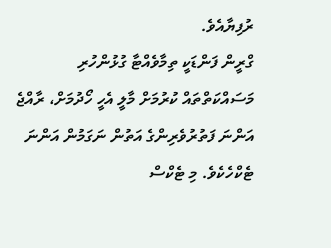ރުފިޔާއެވެ.
ގްރީން ފަންޑަކީ ތިމާވެއްޓާ ގުޅުންހުރި މަސައްކަތްތައް ކުރުމަށް މާލީ އެހީ ހޯދުމަށް، ރާއްޖެ އަންނަ ފަތުރުވެރިންގެ އަތުން ނަގަމުން އަންނަ ޓެކްހެކެވެ. މި ޓެކްސް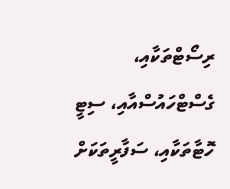ރިސޯޓްތަކާއި، ގެސްޓްހައުސްއާއި، ސިޓީ ހޮޓާތަކާއި، ސަފާރީތަކަށް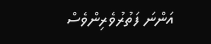އަންނަ ފަތުރުވެރިންވެސް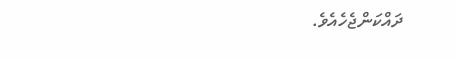ދައްކަންޖެހެއެވެ.